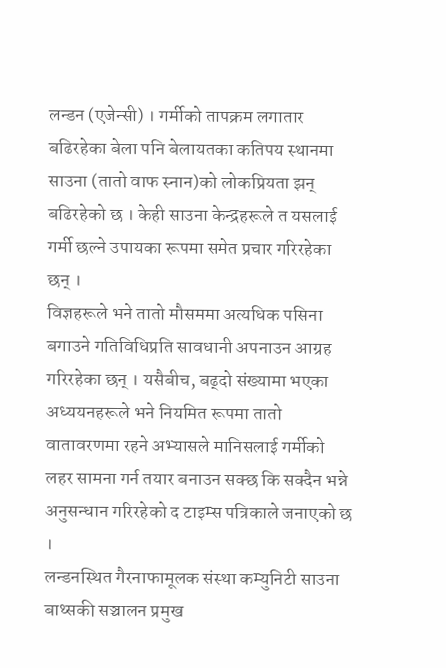लन्डन (एजेन्सी) । गर्मीको तापक्रम लगातार बढिरहेका बेला पनि बेलायतका कतिपय स्थानमा साउना (तातो वाफ स्नान)को लोकप्रियता झन् बढिरहेको छ । केही साउना केन्द्रहरूले त यसलाई गर्मी छल्ने उपायका रूपमा समेत प्रचार गरिरहेका छन् ।
विज्ञहरूले भने तातो मौसममा अत्यधिक पसिना बगाउने गतिविधिप्रति सावधानी अपनाउन आग्रह गरिरहेका छन् । यसैबीच, बढ्दो संख्यामा भएका अध्ययनहरूले भने नियमित रूपमा तातो वातावरणमा रहने अभ्यासले मानिसलाई गर्मीको लहर सामना गर्न तयार बनाउन सक्छ कि सक्दैन भन्ने अनुसन्धान गरिरहेको द टाइम्स पत्रिकाले जनाएको छ ।
लन्डनस्थित गैरनाफामूलक संस्था कम्युनिटी साउना बाथ्सकी सञ्चालन प्रमुख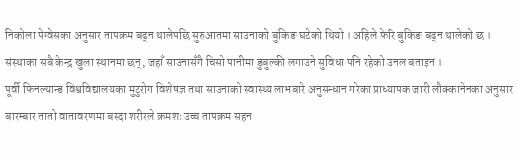निकोला पेग्वेसका अनुसार तापक्रम बढ्न थालेपछि सुरुआतमा साउनाको बुकिङ घटेको थियो । अहिले फेरि बुकिङ बढ्न थालेको छ । संस्थाका सबै केन्द्र खुला स्थानमा छन्, जहाँ साउनासँगै चिसो पानीमा डुबुल्की लगाउने सुविधा पनि रहेको उनल बताइन ।
पूर्वी फिनल्यान्ड विश्वविद्यालयका मुटुरोग विशेषज्ञ तथा साउनाको स्वास्थ्य लाभबारे अनुसन्धान गरेका प्राध्यापक जारी लौक्कानेनका अनुसार बारम्बार तातो वातावरणमा बस्दा शरीरले क्रमशः उच्च तापक्रम सहन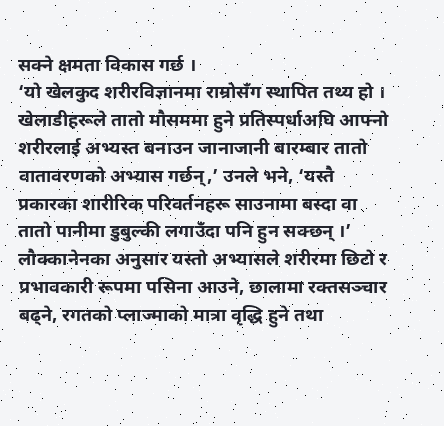सक्ने क्षमता विकास गर्छ ।
‘यो खेलकुद शरीरविज्ञानमा राम्रोसँग स्थापित तथ्य हो । खेलाडीहरूले तातो मौसममा हुने प्रतिस्पर्धाअघि आफ्नो शरीरलाई अभ्यस्त बनाउन जानाजानी बारम्बार तातो वातावरणको अभ्यास गर्छन्,’ उनले भने, ‘यस्तै प्रकारका शारीरिक परिवर्तनहरू साउनामा बस्दा वा तातो पानीमा डुबुल्की लगाउँदा पनि हुन सक्छन् ।’
लौक्कानेनका अनुसार यस्तो अभ्यासले शरीरमा छिटो र प्रभावकारी रूपमा पसिना आउने, छालामा रक्तसञ्चार बढ्ने, रगतको प्लाज्माको मात्रा वृद्धि हुने तथा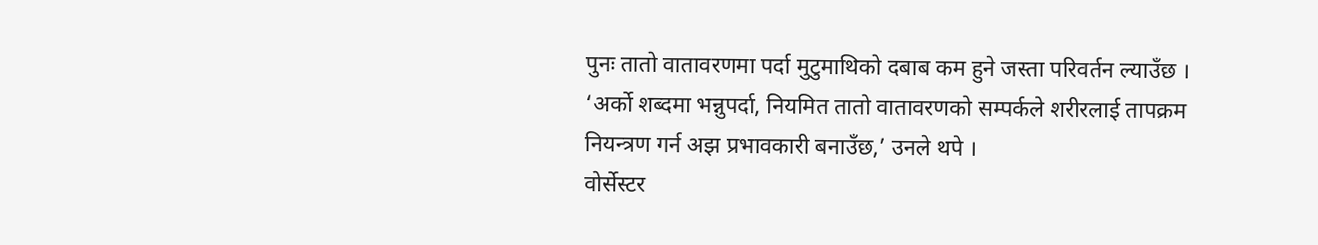पुनः तातो वातावरणमा पर्दा मुटुमाथिको दबाब कम हुने जस्ता परिवर्तन ल्याउँछ ।
‘अर्को शब्दमा भन्नुपर्दा, नियमित तातो वातावरणको सम्पर्कले शरीरलाई तापक्रम नियन्त्रण गर्न अझ प्रभावकारी बनाउँछ,’ उनले थपे ।
वोर्सेस्टर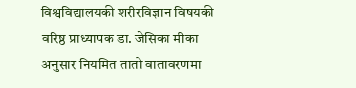विश्वविद्यालयकी शरीरविज्ञान विषयकी वरिष्ठ प्राध्यापक डा. जेसिका मीका अनुसार नियमित तातो वातावरणमा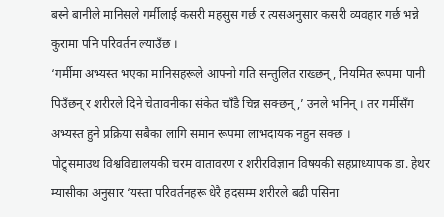बस्ने बानीले मानिसले गर्मीलाई कसरी महसुस गर्छ र त्यसअनुसार कसरी व्यवहार गर्छ भन्ने कुरामा पनि परिवर्तन ल्याउँछ ।
‘गर्मीमा अभ्यस्त भएका मानिसहरूले आफ्नो गति सन्तुलित राख्छन्, नियमित रूपमा पानी पिउँछन् र शरीरले दिने चेतावनीका संकेत चाँडै चिन्न सक्छन्,’ उनले भनिन् । तर गर्मीसँग अभ्यस्त हुने प्रक्रिया सबैका लागि समान रूपमा लाभदायक नहुन सक्छ ।
पोट्र्समाउथ विश्वविद्यालयकी चरम वातावरण र शरीरविज्ञान विषयकी सहप्राध्यापक डा. हेथर म्यासीका अनुसार ‘यस्ता परिवर्तनहरू धेरै हदसम्म शरीरले बढी पसिना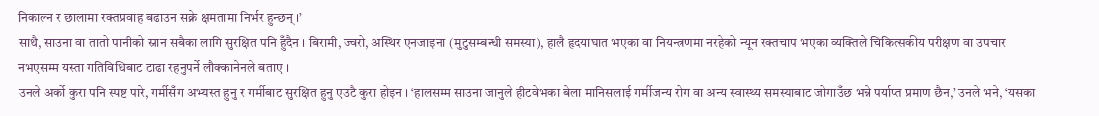निकाल्न र छालामा रक्तप्रवाह बढाउन सक्ने क्षमतामा निर्भर हुन्छन् ।’
साथै, साउना वा तातो पानीको स्नान सबैका लागि सुरक्षित पनि हुँदैन । बिरामी, ज्वरो, अस्थिर एनजाइना (मुटुसम्बन्धी समस्या), हालै हृदयाघात भएका वा नियन्त्रणमा नरहेको न्यून रक्तचाप भएका व्यक्तिले चिकित्सकीय परीक्षण वा उपचार नभएसम्म यस्ता गतिविधिबाट टाढा रहनुपर्ने लौक्कानेनले बताए ।
उनले अर्को कुरा पनि स्पष्ट पारे, गर्मीसँग अभ्यस्त हुनु र गर्मीबाट सुरक्षित हुनु एउटै कुरा होइन । ‘हालसम्म साउना जानुले हीटवेभका बेला मानिसलाई गर्मीजन्य रोग वा अन्य स्वास्थ्य समस्याबाट जोगाउँछ भन्ने पर्याप्त प्रमाण छैन,’ उनले भने, ‘यसका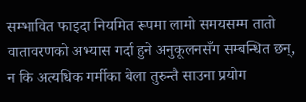सम्भावित फाइदा नियमित रूपमा लामो समयसम्म तातो वातावरणको अभ्यास गर्दा हुने अनुकूलनसँग सम्बन्धित छन्, न कि अत्यधिक गर्मीका बेला तुरुन्तै साउना प्रयोग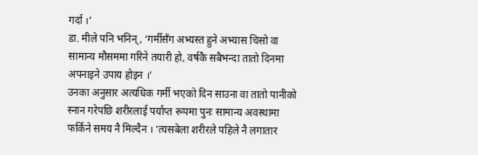गर्दा ।’
डा. मीले पनि भनिन्, ‘गर्मीसँग अभ्यस्त हुने अभ्यास चिसो वा सामान्य मौसममा गरिने तयारी हो, वर्षकै सबैभन्दा तातो दिनमा अपनाइने उपाय होइन ।’
उनका अनुसार अत्यधिक गर्मी भएको दिन साउना वा तातो पानीको स्नान गरेपछि शरीरलाई पर्याप्त रूपमा पुनः सामान्य अवस्थामा फर्किने समय नै मिल्दैन । ‘त्यसबेला शरीरले पहिले नै लगातार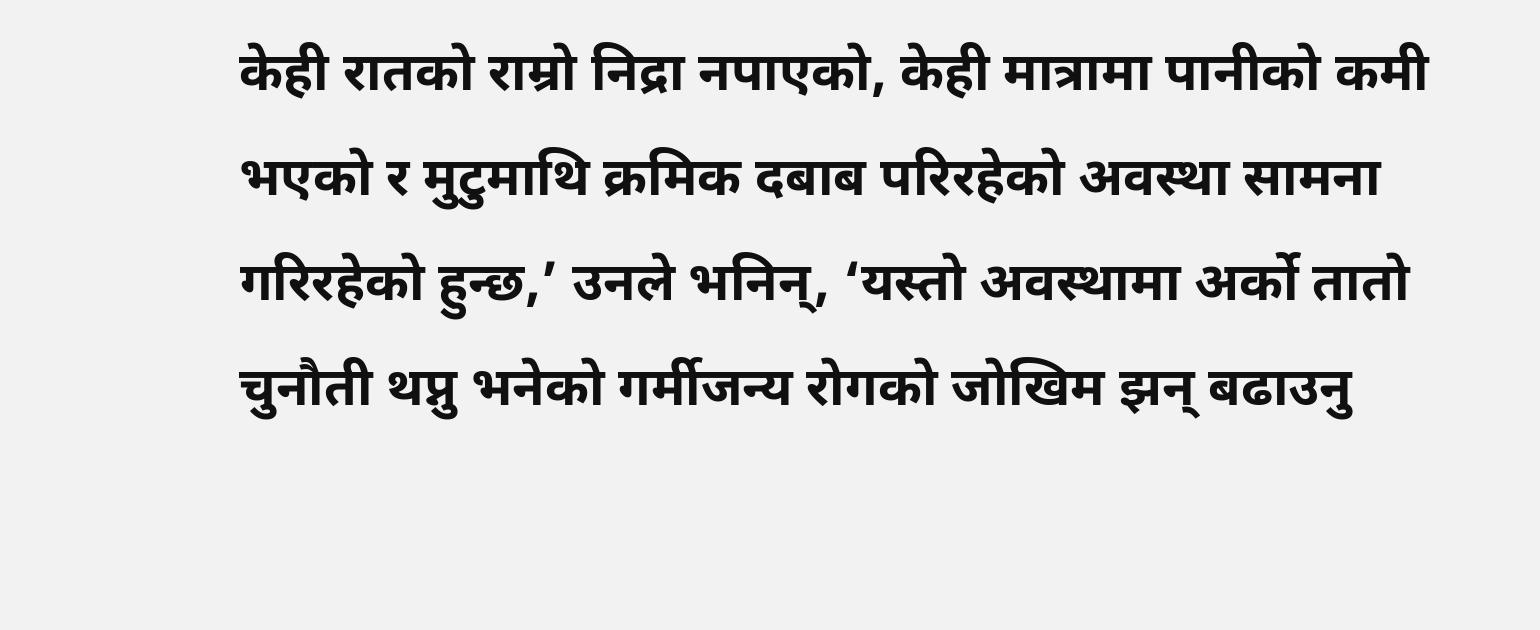केही रातको राम्रो निद्रा नपाएको, केही मात्रामा पानीको कमी भएको र मुटुमाथि क्रमिक दबाब परिरहेको अवस्था सामना गरिरहेको हुन्छ,’ उनले भनिन्, ‘यस्तो अवस्थामा अर्को तातो चुनौती थप्नु भनेको गर्मीजन्य रोगको जोखिम झन् बढाउनु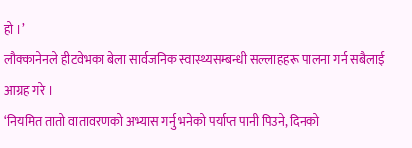हो ।’
लौक्कानेनले हीटवेभका बेला सार्वजनिक स्वास्थ्यसम्बन्धी सल्लाहहरू पालना गर्न सबैलाई आग्रह गरे ।
‘नियमित तातो वातावरणको अभ्यास गर्नु भनेको पर्याप्त पानी पिउने, दिनको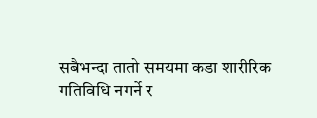सबैभन्दा तातो समयमा कडा शारीरिक गतिविधि नगर्ने र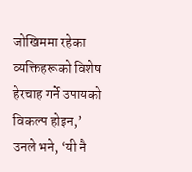जोखिममा रहेका व्यक्तिहरूको विशेष हेरचाह गर्ने उपायको विकल्प होइन,’ उनले भने, ‘यी नै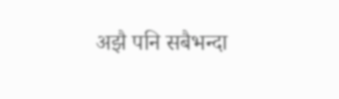अझै पनि सबैभन्दा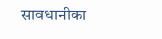सावधानीका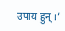उपाय हुन् ।’